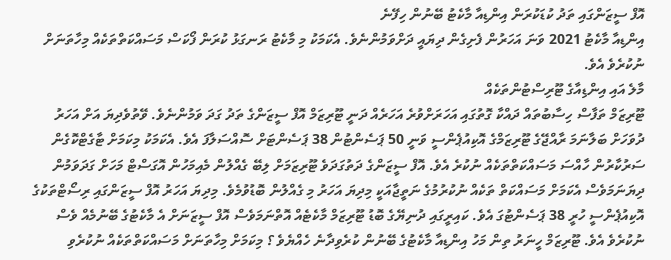އޮފް ސީޒަންގައި ތަދު ކުޑަކުރަން އިންޑިއާ މާކެޓު ބޭނުން ހިފޭނެ
އިންޑިއާ މާކެޓު 2021 ވަނަ އަހަރުން ފެށިގެން ދިޔައީ ދަށްވަމުންނެވެ. އެކަމަކު މި މާކެޓު ރަނގަޅު ކުރަން ފޯކަސް މަސައްކަތްތަކެއް މިހާތަނަށް ނުކުރެވެ އެވެ.
މާލެ އައި އިންޑިއާގެ ޓޫރިސްޓުންތަކެއް
ޓޫރިޒަމް ތަފާސް ހިސާބުތައް ދައްކާ ގޮތުގައި އަހަރަށްވުރެ އަހަރެއް ދަނީ ޓޫރިޒަމް އޮފް ސީޒަންގެ ތަދު ގަދަ ވަމުންނެވެ. ވޭތުވެދިޔަ އަށް އަހަރު ދުވަހަށް ބަލާނަމަ ރާއްޖޭގެ ޓޫރިޒަމްގެ އޮކިއުޕެންސީ ވަނީ 50 ޕަސެންޓުން 38 ޕަސެންޓަށް ސޮއްސަލާފަ އެވެ. އެކަމަކު މިކަމަށް ޓާގެޓްކޮގެން ސަރުކާރުން ހާއްސަ މަސައްކަތްތަކެއް ނުކުރެ އެވެ. އޮފް ސީޒަންގެ ދަތުގަދަވެ ޓޫރިޒަމަށް ލިބޭ ގެއްލުން މެއިމަހުން އޮގަސްޓް މަހަށް ގަދަވަމުން ދިޔަނަމަވެސް އެކަމަށް މަސައްކަތް ތަކެއް ނުކުރުމުގެ ނަތީޖާއަކީ މިދިޔަ އަހަރު މި ގެއްލުން ބޮޑުވުމެވެ. މިދިޔަ އަހަރު އޮފް ސީޒަންގައި ރިސޯޓްތަކުގެ އޮކިއުޕެންސީ ހުރީ 38 ޕަސެންޓުގަ އެވެ. ކައިރީގައި ދުނިޔޭގެ ބޮޑު ޓޫރިޒަމް މާކެޓެއް އޮތްނަމަވެސް އޮފް ސީޒަނަށް އެ މާކެޓުގެ ބޭނުމެއް ވެސް ނުކުރެވެ އެވެ. ޓޫރިޒަމް ހީނަރު ތިން މަހު އިންޑިއާ މާކެޓުގެ ބޭނުން ކުރެވިދާނެ ހެއްޔެވެ ؟ މިކަމަށް މިހާތަނަށް މަސައްކަތްތަކެއް ނުކުރެވި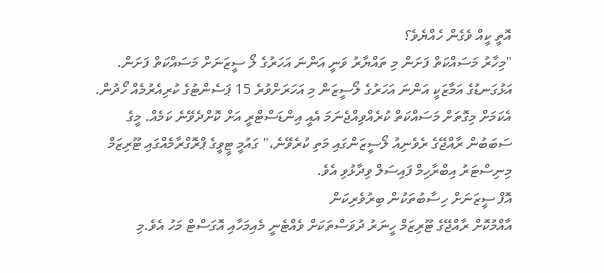އޮތީ ކީއް ވެގެން ހެއްޔެވެ؟
"މިހާރު މަސައްކަތް ފަށަން މި ތައްޔާރު ވަނީ އަންނަ އަހަރުގެ ލޯ ސީޒަނަށް މަސައްކަތް ފަށަން. އަޅުގަނޑުގެ އަމާޒަކީ އަންނަ އަހަރުގެ ލޯސީޒަން މި އަހަރަށްވުރެ 15 ޕަސެންޓުގެ ކުރިއެރުމެއް ހޯދުން. އެކަމަށް މިގޮތަށް މަސައްކަތް ކުރެއްވިއްޖެނަމަ އެއީ އިންޑަސްޓްރީ އަށް ކޮށްދެވޭނެ ކަމެއް. މީގެ ސަބަބުން ރާއްޖޭގެ ރެވެނިއު ލޯސީޒަންގައި މަތި ކުރެވޭނެ،" ގައުމީ ޓީވީގެ ޕްރޮގްރާމެއްގައި ޓޫރިޒަމް މިނިސްޓަރު އިބްރާހިމް ފައިސަލް ވިދާޅުވި އެވެ.
އޮފް ސީޒަނަށް ހިސާބުތަކުން ބިރުވެރިކަން
އާއްމުކޮށް ރާއްޖޭގެ ޓޫރިޒަމް ހީނަރު ދުވަސްތަކަށް ވެއްޓެނީ މެއިމަހާއި އޮގަސްޓް މަހު އެވެ.މި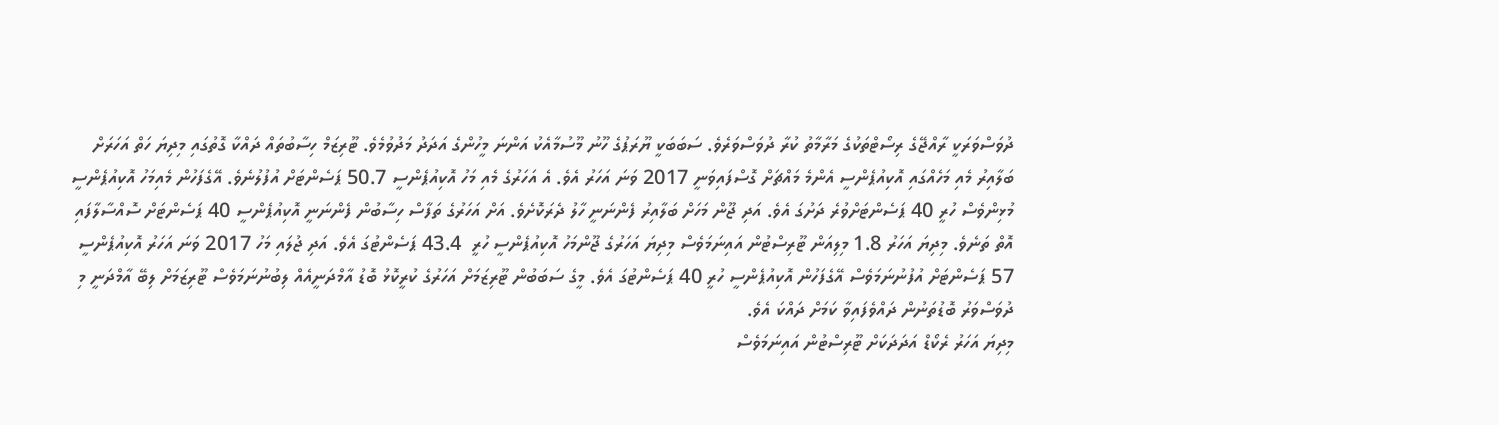ދުވަސްވަރަކީ ރާއްޖޭގެ ރިސޯޓްތަކުގެ މަރާމާތު ކުރާ ދުވަސްވަރެވެ. ސަބަބަކީ ޔޫރަޕުގެ ހޫނު މޫސުމާއެކު އަންނަ މީހުންގެ އަދަދު މަދުވުމެވެ. ޓޫރިޒަމް ހިސާބުތައް ދައްކާ ގޮތުގައި މިދިޔަ ހަތް އަހަރަށް ބަލާއިރު މެއި މަހެއްގައި އޮކިއުޕެންސީ އެންމެ މައްޗަށް ގޮސްފައިވަނީ 2017 ވަނަ އަހަރު އެވެ. އެ އަހަރުގެ މެއި މަހު އޮކިއުޕެންސީ 50.7 ޕަސެންޓަށް އުފުލުނެވެ. އޭގެފަހުން މެއިމަހު އޮކިއުޕެންސީ މުޅިންވެސް ހުރީ 40 ޕަސެންޓަށްވުރެ ދަށުގަ އެވެ. އަދި ޖޫން މަހަށް ބަލާއިރު ފެންނަނީ ހާލު ދެރަކޮށެވެ. އަށް އަހަރުގެ ތަފާސް ހިސާބުން ފެންނަނީ އޮކިއުޕެންސީ 40 ޕަސެންޓަށް ސޮއްސާލާފައި އޮތް ތަނެވެ. މިދިޔަ އަހަރު 1.8 މިލިއަން ޓޫރިސްޓުން އައިނަމަވެސް މިދިޔަ އަހަރުގެ ޖޫންމަހު އޮކިއުޕެންސީ ހުރީ  43.4 ޕަސެންޓުގަ އެވެ. އަދި ޖުލައި މަހު 2017 ވަނަ އަހަރު އޮކިއުޕެންސީ 57 ޕަސެންޓަށް އުފުނުނަމަވެސް އޭގެފަހުން އޮކިއުޕެންސީ ހުރީ 40 ޕަސެންޓުގަ އެވެ. މީގެ ސަބަބުން ޓޫރިޒަމަށް އަހަރުގެ ކުރީކޮޅު ބޮޑު އާމްދަނީއެއް ލިބުނުނަމަވެސް ޓޫރިޒަމަށް ލިބޭ އާމްދަނީ މި ދުވަސްވަރު ބޮޑުތަނުން ދައްވެފައިވާ ކަމަށް ދައްކަ އެވެ.
މިދިޔަ އަހަރު ރެކޯޑް އަދަދަކަށް ޓޫރިސްޓުން އައިނަމަވެސް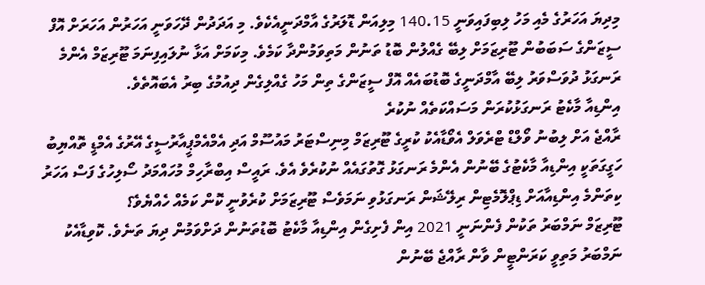މިދިޔަ އަހަރުގެ މެއި މަހު ލިބިފައިވަނީ 140.15 މިލިއަން ޑޮލަރުގެ އާމްދަނީއެކެވެ. މި އަދަދުން ދޭހަވަނީ އަހަރުން އަހަރަށް އޮފް ސީޒަންގެ ސަބަބުން ޓޫރިޒަމަށް ލިބޭ ގެއްލުން ބޮޑު ތަނުން މަތިވަމުންދާ ކަމެވެ. މިކަމަށް އަޅާ ނުލައިފިނަމަ ޓޫރިޒަމް އެންމެ ރަނގަޅު ދުވަސްވަރު ލިބޭ އާމްދަނީގެ ބޮޑުބައެއް އޮފް ސީޒަންގެ ތިން މަހު ގެއްލިގެން ދިއުމުގެ ބިރު އެބައޮތެވެ.
އިންޑިއާ މާކެޓު ރަނގަޅުކުރަން މަސައްކަތެއް ނުކުރެ
ރާއްޖެ އަށް ލިބުނު ވޯލްޑް ޓްރެވަލް އެވޯޑާއެކު ކުރީގެ ޓޫރިޒަމް މިނިސްޓަރު މައުސޫމް އަދި އެމްއެމްޕީއާރުސީގެ އޭރުގެ އެމްޑީ ތޮއްޔިބު
ހަގީގަތަކީ އިންޑިއާ މާކެޓުގެ ބޭނުން އެންމެ ރަނގަޅު ގޮތުގައެއް ނުކުރެވެ އެވެ. ރައީސް އިބްރާހިމް މުހައްމަދު ސޯލިހުގެ ފަސް އަހަރު ކިތަންމެ އިންޑިއާއަށް ޑިޕްލޮމެޓިން ރިލޭޝަން ރަނގަޅުވި ނަމަވެސް ޓޫރިޒަމަށް ކުރެވުނީ ކޮން ކަމެއް ހެއްޔެވެ؟
ޓޫރިޒަމް ނަމްބަރު ތަކުން ފެންނަނީ 2021 އިން ފެށިގެން އިންޑިއާ މާކެޓު ބޮޑުތަނުން ދަށްވަމުން ދިޔަ ތަނެވެ. ކޮވިޑާއެކު ނަމްބަރު މަތިވީ ކަރަންޓީން ވާން ރާއްޖެ ބޭނުން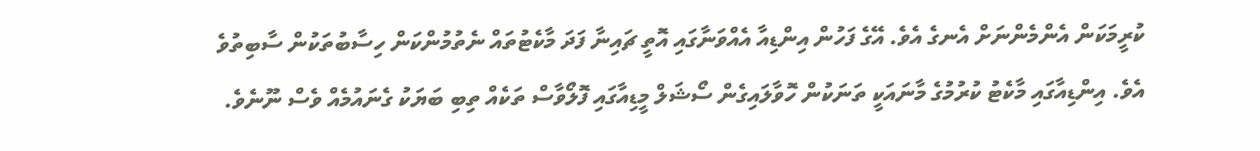ކުރީމަކަން އެންމެންނަށް އެނގެ އެވެ. އޭގެ ފަހުން އިންޑިއާ އެއްވަނާގައި އޮތީ ޗައިނާ ފަދަ މާކެޓުތައް ނެތުމުންކަން ހިސާބުތަކުން ސާބިތުވެ އެވެ. އިންޑިއާގައި މާކެޓު ކުރުމުގެ މާނައަކީ ތަނަކުން ހޮވާލައިގެން ސޯޝަލް މީޑިއާގައި ފޮލޯވާސް ތަކެއް ތިބި ބަޔަކު ގެނައުމެއް ވެސް ނޫނެވެ.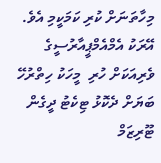މިހާތަނަށް ކުރި ކަމަކީމި އެވެ. އޭރަކު އެމްއެމްޕީއާރުސީގެ ވެރިއަކަށް ހުރި  މީހަކު ހިތްރުހޭ ބަޔަށް ދެކޮޅު ޓިކެޓު ދީގެން ޓޫރިޒަމް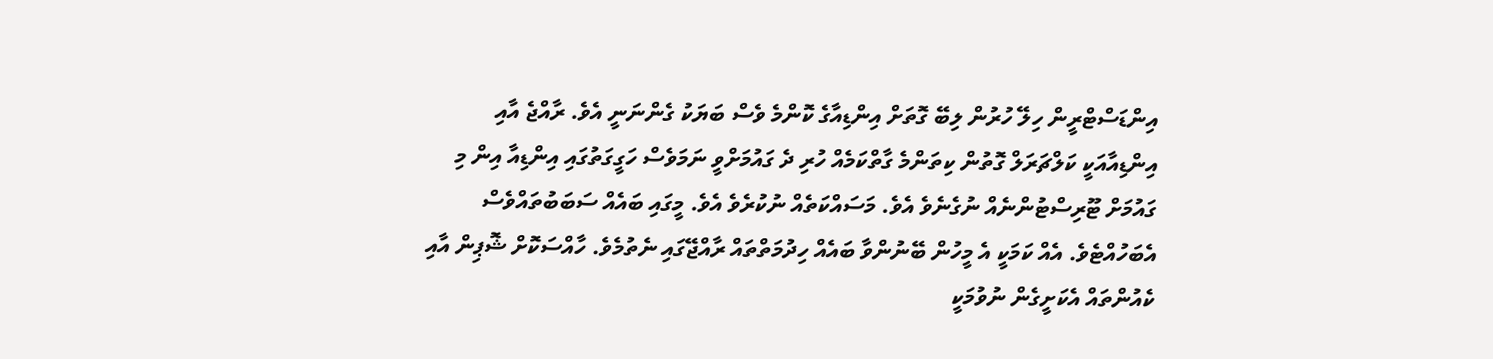އިންޑަސްޓްރީން ހިލޭ ހުރުން ލިބޭ ގޮތަށް އިންޑިއާގެ ކޮންމެ ވެސް ބަޔަކު ގެންނަނީ އެވެ. ރާއްޖެ އާއި އިންޑިއާއަކީ ކަލްޗަރަލް ގޮތުން ކިތަންމެ ގާތްކަމެއް ހުރި ދެ ގައުމަށްވީ ނަމަވެސް ހަގީގަތުގައި އިންޑިއާ އިން މި ގައުމަށް ޓޫރިސްޓުންނެއް ނުގެނެވެ އެވެ. މަސައްކަތެއް ނުކުރެވެ އެވެ. މީގައި ބައެއް ސަބަބުތައްވެސް  އެބަހުއްޓެވެ. އެއް ކަމަކީ އެ މީހުން ބޭނުންވާ ބައެއް ހިދުމަތްތައް ރާއްޖޭގައި ނެތުމެވެ. ހާއްސަކޮށް ޝޮޕިން އާއި ކެއުންތައް އެކަށީގެން ނުވުމަކީ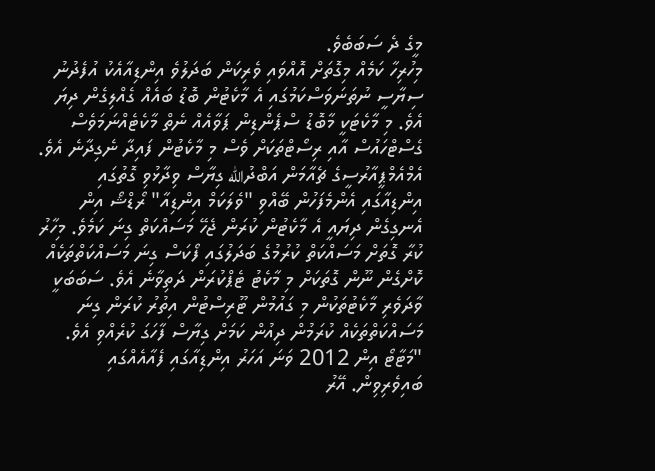މީގެ ދެ ސަބަބެވެ.
މިހުރިހާ ކަމެއް މިގޮތަށް އޮއްވައި ވެރިކަން ބަދަލުވެ އިންޑިއާއެކު އުފެދުނު ސިޔާސީ ނުތަނަވަސްކަމުގައި އެ މާކެޓުން ބޮޑު ބައެއް ގެއްލިގެން ދިޔަ އެވެ. މި މާކެޓަކީ މާބޮޑު ސްޕެންޑިން ޕަވާއެއް ނެތް މާކެޓެއްނަމަވެސް ގެސްޓްހައުސް އާއި ރިސޯޓްތަކަށް ވެސް މި މާކެޓުން ފައިދާ ނެގިދާނެ އެވެ.
އެމްއެމްޕީއާރުސީގެ ޗެއާމަން އަބްދުالله ގިޔާސް ވިދާޅުވި ގޮތުގައި އިންޑިއާގައި އެންމެފަހުން ބޭއްވި "ވެލަކަމް އިންޑިއާ" ރޯޑްޝޯ އިން އެނގިގެން ދިޔައީ އެ މާކެޓުން ކުރަން ޖެހޭ މަސައްކަތް ގިނަ ކަމެވެ. މިހާރު ކުރާ ގޮތަށް މަސައްކަތް ކުރުމުގެ ބަދަލުގައި ފޯކަސް ގިނަ މަސައްކަތްތަކެއް ކޮށްގެން ނޫން ގޮތަކަށް މި މާކެޓު ޓެޕްކުރަން ދަތިވާނެ އެވެ. ސަބަބަކީ ވާދަވެރި މާކެޓުތަކުން މި ގައުމުން ޓޫރިސްޓުން އިތުރު ކުރަން ގިނަ މަސައްކަތްތަކެއް ކުރަމުން ދިއުން ކަމަށް ގިޔާސް ފާހަގަ ކުރެއްވި އެވެ.
"މަޓާޓޯ އިން 2012 ވަނަ އަހަރު އިންޑިއާގައި ފެއާއެއްގައި ބައިވެރިވިން. އޭރު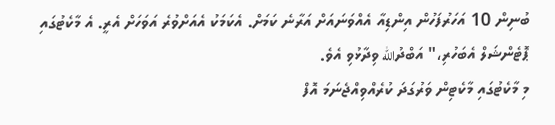ބުނިން 10 އަހަރުފަހުން އިންޑިއާ އެއްވަނައަށް އަރާނެ ކަމަށް. އެކަމަކު އެއަށްވުރެ އަވަހަށް އެރީ. އެ މާކެޓުގައި ޕޮޓެންޝަލް އެބަހުރި،" އަބްދުالله ވިދާޅުވި އެވެ.
މި މާކެޓުގައި މާކެޓިން ވަރުގަދަ ކުރެއްވިއްޖެނަމަ އޮފް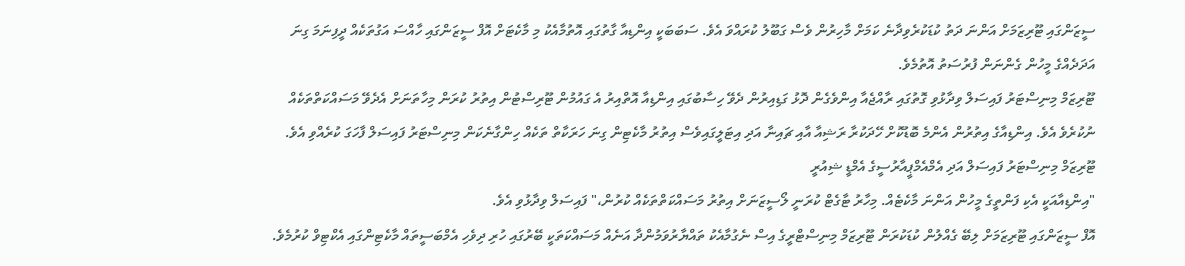ސީޒަންގައި ޓޫރިޒަމަށް އަންނަ ދަތު ކުޑަކުރެވިދާނެ ކަމަށް މާހިރުން ވެސް ގަބޫލު ކުރައްވަ އެވެ. ސަބަބަކީ އިންޑިއާ ގާތުގައި އޮތުމާއެކު މި މާކެޓަށް އޮފް ސީޒަންގައި ހާއްސަ އަގުތަކެއް ދީފިނަމަ ގިނަ އަދަދެއްގެ މީހުން ގެންނަން ފުރުސަތު އޮތުމެވެ.
ޓޫރިޒަމް މިނިސްޓަރު ފައިސަލް ވިދާޅުވި ގޮތުގައި ރާއްޖެއާ އިންވެގެން ދޮޅު ގަޑިއިރުން ދެވޭ ހިސާބުގައި އިންޑިއާ އޮތްއިރު އެ ގައުމުން ޓޫރިސްޓުން އިތުރު ކުރަން މިހާތަނަށް އެދެވޭ މަސައްކަތްތަކެއް ނުކުރެވެ އެވެ. އިންޑިއާގެ އިތުރުން އެންމެ ބޮޑުކޮށް ހޭދަކުރާ ރަޝިއާ އާއި ޗައިނާ އަދި އިޓަލީގައިވެސް އިތުރު މާކެޓިން ގިނަ ހަރަކާތް ތަކެއް ހިންގާނެކަން މިނިސްޓަރު ފައިސަލް ފާހަގަ ކުރެއްވި އެވެ.
ޓޫރިޒަމް މިނިސްޓަރު ފައިސަލް އަދި އެމްއެމްޕީއާރުސީގެ އެމްޑީ ޝިއުރީ
"އިންޑިއާއަކީ އެކި ފަންތީގެ މީހުން އަންނަ މާކެޓެއް. މިހާރު ޓާގެޓް ކުރަނީ ލޯސީޒަނަށް އިތުރު މަސައްކަތްތަކެއް ކުރުން،" ފައިސަލް ވިދާޅުވި އެވެ.
އޮފް ސީޒަންގައި ޓޫރިޒަމަށް ލިބޭ ގެއްލުން ކުޑަކުރަން ޓޫރިޒަމް މިނިސްޓްރީގެ އިސް ނެގުމާއެކު ތައްޔާރުވަމުންދާ އަނެއް މަސައްކަތަކީ ބޭރުގައި ހުރި ދިވެހި އެމްބަސީތައް މާކެޓިންގައި އެކްޓިވް ކުރުމެވެ.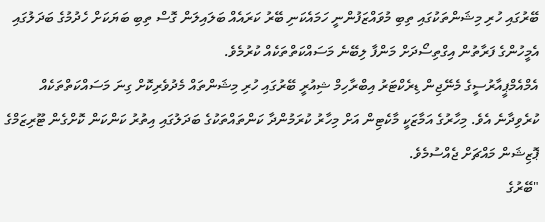ބޭރުގައި ހުރި މިޝަންތަކުގައި ތިބި މުވައްޒަފުންނީ ހަމައެކަނި ބޭރު ކަރައެއް ބަލައިލަން ގޮސް ތިބި ބަޔަކަށް ހެދުމުގެ ބަދަލުގައި އެމީހުންގެ ފަރާތުން އިގްތިސޯދަށް މަންފާ ލިބޭނެ މަސައްކަތްތަކެއް ކުރުމެވެ.
އެމްއެމްޕީއާރުސީގެ މެނޭޖިން ޑިރެކްޓަރު އިބްރާހިމް ޝިއުރީ ބޭރުގައި ހުރި މިޝަންތައް މެދުވެރިކޮށް ގިނަ މަސައްކަތްތަކެއް ކުރެވިދާނެ އެވެ. މިހާރުގެ އަމާޒަކީ މާކެޓިން އަށް މިހާރު ކުރަމުންދާ ކަންތައްތަކުގެ ބަދަލުގައި އިތުރު ކަންކަން ކޮށްގެން ޓޫރިޒަމްގެ ޕޮޒިޝަން މައްޗަށް ޖެއްސުމެވެ.
"ބޭރުގެ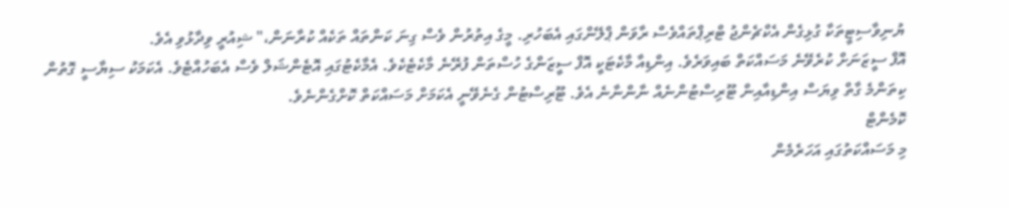ޔުނިވާސިޓީތަކާ ގުޅިގެން އެކްޗެންޖު ޓްރިޕްތައްވެސް ރާވަން ޕްލޭންގައި އެބަހުރި. މީގެ އިތުރުން ވެސް ގިނަ ކަންތައް ތަކެއް ކުރާނަން،" ޝިއުރީ ވިދާޅުވި އެވެ.
އޮފް ސީޒަނަށް ކުރެވޭނެ މަސައްކަތް ބައިވަރެވެ. އިންޑިއާ މާކެޓަކީ އޮފް ސީޒަންގެ ހުސްތަން ފުރޭނެ މާކެޓެކެވެ. އެމާކެޓުގައި އޮޓެންޝަލް ވެސް އެބަހުއްޓެވެ. އެކަމަކު ސިޔާސީ ގޮތުން ކިތަންމެ ގާތް ވިޔަސް އިންޑިއާއިން ޓޫރިސްޓުންނެއް ނާންނާނެ އެވެ. ޓޫރިސްޓުން ގެނެވޭނީ އެކަމަށް މަސައްކަތް ކޮށްގެންނެވެ.
ކޮމެންޓް
މި މަސައްކަތުގައި އަހަރެމެން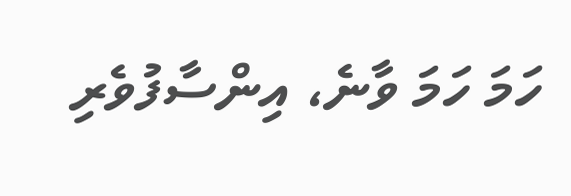ހަމަ ހަމަ ވާނެ، އިންސާފުވެރި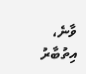ވާނެ، އިތުބާރު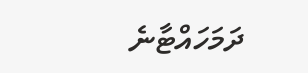ދަމަހައްޓާނެ